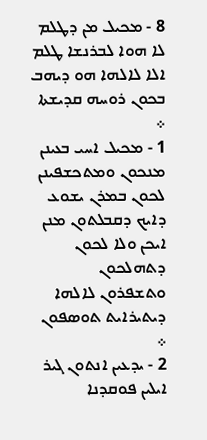8 - ܡܟܝܠ ܡܢ ܕܛܠܡ ܠܐ ܗܘܐ ܠܒܪܢܫܐ ܛܠܡ ܐܠܐ ܠܐܠܗܐ ܗܘ ܕܝܗܒ ܒܟܘܢ ܪܘܚܗ ܩܕܝܫܬܐ ܀
1 - ܡܟܝܠ ܐܚܝ ܒܥܝܢܢ ܡܢܟܘܢ ܘܡܬܟܫܦܝܢܢ ܠܟܘܢ ܒܡܪܢ ܝܫܘܥ ܕܐܝܟ ܕܩܒܠܬܘܢ ܡܢܢ ܐܝܟܢ ܘܠܐ ܠܟܘܢ ܕܬܗܠܟܘܢ ܘܬܫܦܪܘܢ ܠܐܠܗܐ ܕܝܬܝܪܐܝܬ ܬܘܤܦܘܢ ܀
2 - ܝܕܥܝܢ ܐܢܬܘܢ ܓܝܪ ܐܝܠܝܢ ܦܘܩܕܢܐ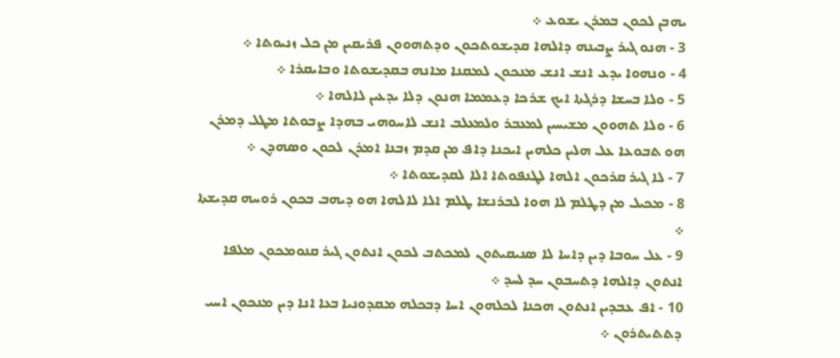ܝܗܒܢ ܠܟܘܢ ܒܡܪܢ ܝܫܘܥ ܀
3 - ܗܢܘ ܓܝܪ ܨܒܝܢܗ ܕܐܠܗܐ ܩܕܝܫܘܬܟܘܢ ܘܕܬܗܘܘܢ ܦܪܝܩܝܢ ܡܢ ܟܠ ܙܢܝܘܬܐ ܀
4 - ܘܢܗܘܐ ܝܕܥ ܐܢܫ ܐܢܫ ܡܢܟܘܢ ܠܡܩܢܐ ܡܐܢܗ ܒܩܕܝܫܘܬܐ ܘܒܐܝܩܪܐ ܀
5 - ܘܠܐ ܒܚܫܐ ܕܪܓܬܐ ܐܝܟ ܫܪܟܐ ܕܥܡܡܐ ܗܢܘܢ ܕܠܐ ܝܕܥܝܢ ܠܐܠܗܐ ܀
6 - ܘܠܐ ܬܗܘܘܢ ܡܫܝܚܝܢ ܠܡܥܒܪ ܘܠܡܥܠܒ ܐܢܫ ܠܐܚܘܗܝ ܒܗܕܐ ܨܒܘܬܐ ܡܛܠ ܕܡܪܢ ܗܘ ܬܒܘܥܐ ܥܠ ܗܠܝܢ ܟܠܗܝܢ ܐܝܟܢܐ ܕܐܦ ܡܢ ܩܕܡ ܙܒܢܐ ܐܡܪܢ ܠܟܘܢ ܘܤܗܕܢ ܀
7 - ܠܐ ܓܝܪ ܩܪܟܘܢ ܐܠܗܐ ܠܛܢܦܘܬܐ ܐܠܐ ܠܩܕܝܫܘܬܐ ܀
8 - ܡܟܝܠ ܡܢ ܕܛܠܡ ܠܐ ܗܘܐ ܠܒܪܢܫܐ ܛܠܡ ܐܠܐ ܠܐܠܗܐ ܗܘ ܕܝܗܒ ܒܟܘܢ ܪܘܚܗ ܩܕܝܫܬܐ ܀
9 - ܥܠ ܚܘܒܐ ܕܝܢ ܕܐܚܐ ܠܐ ܤܢܝܩܝܬܘܢ ܠܡܟܬܒ ܠܟܘܢ ܐܢܬܘܢ ܓܝܪ ܩܢܘܡܟܘܢ ܡܠܦܐ ܐܢܬܘܢ ܕܐܠܗܐ ܕܬܚܒܘܢ ܚܕ ܠܚܕ ܀
10 - ܐܦ ܥܒܕܝܢ ܐܢܬܘܢ ܗܟܢܐ ܠܟܠܗܘܢ ܐܚܐ ܕܒܟܠܗ ܡܩܕܘܢܝܐ ܒܥܐ ܐܢܐ ܕܝܢ ܡܢܟܘܢ ܐܚܝ ܕܬܬܝܬܪܘܢ ܀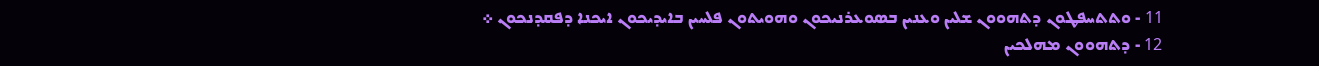11 - ܘܬܬܚܦܛܘܢ ܕܬܗܘܘܢ ܫܠܝܢ ܘܥܢܝܢ ܒܤܘܥܪܢܝܟܘܢ ܘܗܘܝܬܘܢ ܦܠܚܝܢ ܒܐܝܕܝܟܘܢ ܐܝܟܢܐ ܕܦܩܕܢܟܘܢ ܀
12 - ܕܬܗܘܘܢ ܡܗܠܟܝܢ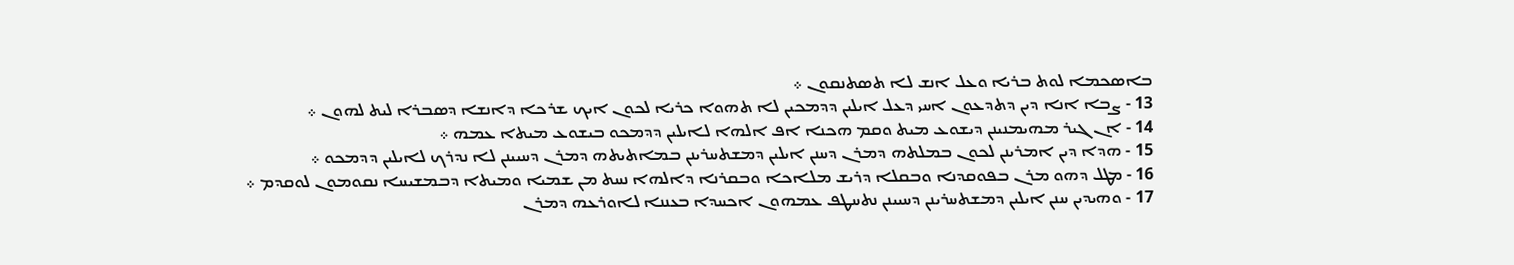ܒܐܤܟܡܐ ܠܘܬ ܒܪܝܐ ܘܥܠ ܐܢܫ ܠܐ ܬܤܬܢܩܘܢ ܀
13 - ܨܒܐ ܐܢܐ ܕܝܢ ܕܬܕܥܘܢ ܐܚܝ ܕܥܠ ܐܝܠܝܢ ܕܕܡܟܝܢ ܠܐ ܬܗܘܐ ܟܪܝܐ ܠܟܘܢ ܐܝܟ ܫܪܟܐ ܕܐܢܫܐ ܕܤܒܪܐ ܠܝܬ ܠܗܘܢ ܀
14 - ܐܢ ܓܝܪ ܡܗܝܡܢܝܢܢ ܕܝܫܘܥ ܡܝܬ ܘܩܡ ܗܟܢܐ ܐܦ ܐܠܗܐ ܠܐܝܠܝܢ ܕܕܡܟܘ ܒܝܫܘܥ ܡܝܬܐ ܥܡܗ ܀
15 - ܗܕܐ ܕܝܢ ܐܡܪܝܢܢ ܠܟܘܢ ܒܡܠܬܗ ܕܡܪܢ ܕܚܢܢ ܐܝܠܝܢ ܕܡܫܬܚܪܝܢܢ ܒܡܐܬܝܬܗ ܕܡܪܢ ܕܚܝܝܢܢ ܠܐ ܢܕܪܟ ܠܐܝܠܝܢ ܕܕܡܟܘ ܀
16 - ܡܛܠ ܕܗܘ ܡܪܢ ܒܦܘܩܕܢܐ ܘܒܩܠܐ ܕܪܝܫ ܡܠܐܟܐ ܘܒܩܪܢܐ ܕܐܠܗܐ ܢܚܬ ܡܢ ܫܡܝܐ ܘܡܝܬܐ ܕܒܡܫܝܚܐ ܢܩܘܡܘܢ ܠܘܩܕܡ ܀
17 - ܘܗܝܕܝܢ ܚܢܢ ܐܝܠܝܢ ܕܡܫܬܚܪܝܢܢ ܕܚܝܝܢܢ ܢܬܚܛܦ ܥܡܗܘܢ ܐܟܚܕܐ ܒܥܢܢܐ ܠܐܘܪܥܗ ܕܡܪܢ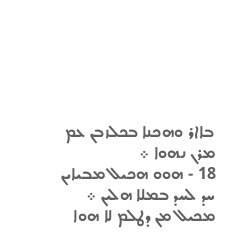ܒܐܐܪ ܘܗܟܢܐ ܒܟܠܙܒܢ ܥܡ ܡܪܢ ܢܗܘܐ ܀
18 - ܗܘܘ ܗܟܝܠ ܡܒܝܐܝܢ ܚܕ ܠܚܕ ܒܡܠܐ ܗܠܝܢ ܀
ܡܟܝܠ ܡܢ ܕܛܠܡ ܠܐ ܗܘܐ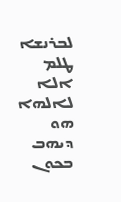ܠܒܪܢܫܐ ܛܠܡ ܐܠܐ ܠܐܠܗܐ ܗܘ ܕܝܗܒ ܒܟܘܢ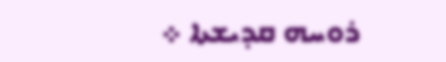ܪܘܚܗ ܩܕܝܫܬܐ ܀